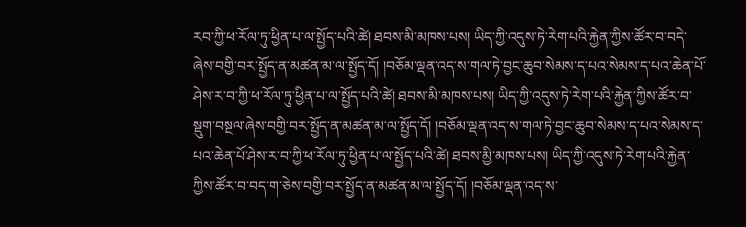རབ་ཀྱི་ཕ་རོལ་ཏུ་ཕྱིན་པ་ལ་སྤྱོད་པའི་ཚེ། ཐབས་མི་མཁས་པས། ཡིད་ཀྱི་འདུས་ཏེ་རེག་པའི་རྐྱེན་ཀྱིས་ཚོར་བ་བདེ་ཞེས་བགྱི་བར་སྤྱོད་ན་མཚན་མ་ལ་སྤྱོད་དོ། །བཅོམ་ལྡན་འད་ས་གལ་ཏེ་བྱང་ཆུབ་སེམས་ད་པའ་སེམས་ད་པའ་ཆེན་པོ་ཤེས་ར་བ་ཀྱི་ཕ་རོལ་ཏུ་ཕྱིན་པ་ལ་སྤྱོད་པའི་ཚེ། ཐབས་མི་མཁས་པས། ཡིད་ཀྱི་འདུས་ཏེ་རེག་པའི་རྐྱེན་ཀྱིས་ཚོར་བ་སྡུག་བསྔལ་ཞེས་བགྱི་བར་སྤྱོད་ན་མཚན་མ་ལ་སྤྱོད་དོ། །བཅོམ་ལྡན་འད་ས་གལ་ཏེ་བྱང་ཆུབ་སེམས་ད་པའ་སེམས་ད་པའ་ཆེན་པོ་ཤེས་ར་བ་ཀྱི་ཕ་རོལ་ཏུ་ཕྱིན་པ་ལ་སྤྱོད་པའི་ཚེ། ཐབས་མྱི་མཁས་པས། ཡིད་ཀྱི་འདུས་ཏེ་རེག་པའི་རྐྱེན་ཀྱིས་ཚོར་བ་བད་ག་ཅེས་བགྱི་བར་སྤྱོད་ན་མཚན་མ་ལ་སྤྱོད་དོ། །བཅོམ་ལྡན་འད་ས་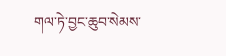གལ་ཏེ་བྱང་ཆུབ་སེམས་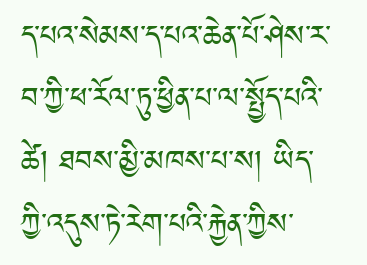ད་པའ་སེམས་ད་པའ་ཆེན་པོ་ཤེས་ར་བ་ཀྱི་ཕ་རོལ་ཏུ་ཕྱིན་པ་ལ་སྤྱོད་པའི་ཚེ། ཐབས་མྱི་མཁས་པ་ས། ཡིད་ཀྱི་འདུས་ཏེ་རེག་པའི་རྐྱེན་ཀྱིས་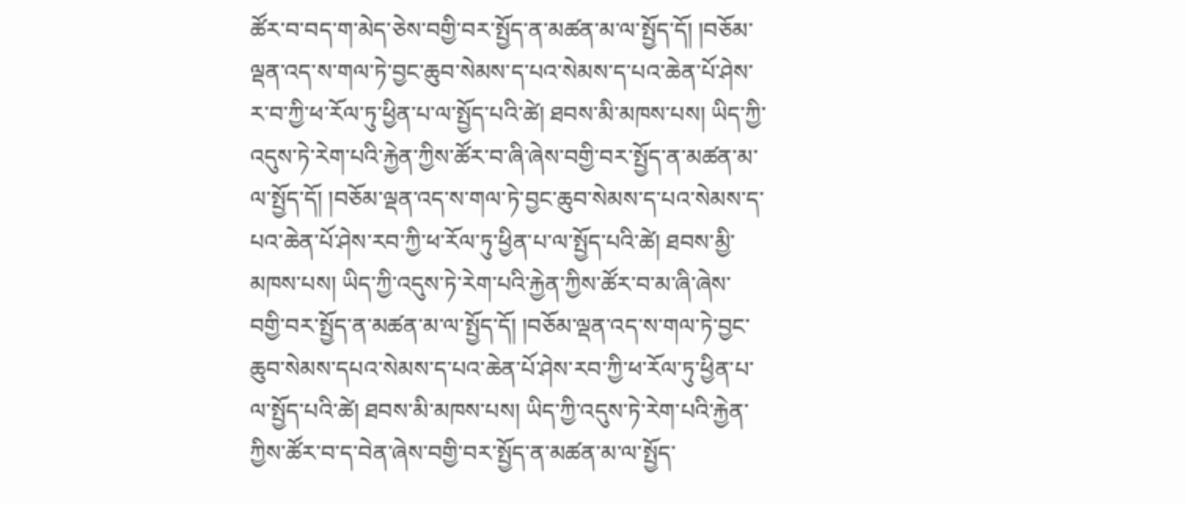ཚོར་བ་བད་ག་མེད་ཅེས་བགྱི་བར་སྤྱོད་ན་མཚན་མ་ལ་སྤྱོད་དོ། །བཅོམ་ལྡན་འད་ས་གལ་ཏེ་བྱང་ཆུབ་སེམས་ད་པའ་སེམས་ད་པའ་ཆེན་པོ་ཤེས་ར་བ་ཀྱི་ཕ་རོལ་ཏུ་ཕྱིན་པ་ལ་སྤྱོད་པའི་ཚེ། ཐབས་མི་མཁས་པས། ཡིད་ཀྱི་འདུས་ཏེ་རེག་པའི་རྐྱེན་ཀྱིས་ཚོར་བ་ཞི་ཞེས་བགྱི་བར་སྤྱོད་ན་མཚན་མ་ལ་སྤྱོད་དོ། །བཅོམ་ལྡན་འད་ས་གལ་ཏེ་བྱང་ཆུབ་སེམས་ད་པའ་སེམས་ད་པའ་ཆེན་པོ་ཤེས་རབ་ཀྱི་ཕ་རོལ་ཏུ་ཕྱིན་པ་ལ་སྤྱོད་པའི་ཚེ། ཐབས་མྱི་མཁས་པས། ཡིད་ཀྱི་འདུས་ཏེ་རེག་པའི་རྐྱེན་ཀྱིས་ཚོར་བ་མ་ཞི་ཞེས་བགྱི་བར་སྤྱོད་ན་མཚན་མ་ལ་སྤྱོད་དོ། །བཅོམ་ལྡན་འད་ས་གལ་ཏེ་བྱང་ཆུབ་སེམས་དཔའ་སེམས་ད་པའ་ཆེན་པོ་ཤེས་རབ་ཀྱི་ཕ་རོལ་ཏུ་ཕྱིན་པ་ལ་སྤྱོད་པའི་ཚེ། ཐབས་མི་མཁས་པས། ཡིད་ཀྱི་འདུས་ཏེ་རེག་པའི་རྐྱེན་ཀྱིས་ཚོར་བ་ད་བེན་ཞེས་བགྱི་བར་སྤྱོད་ན་མཚན་མ་ལ་སྤྱོད་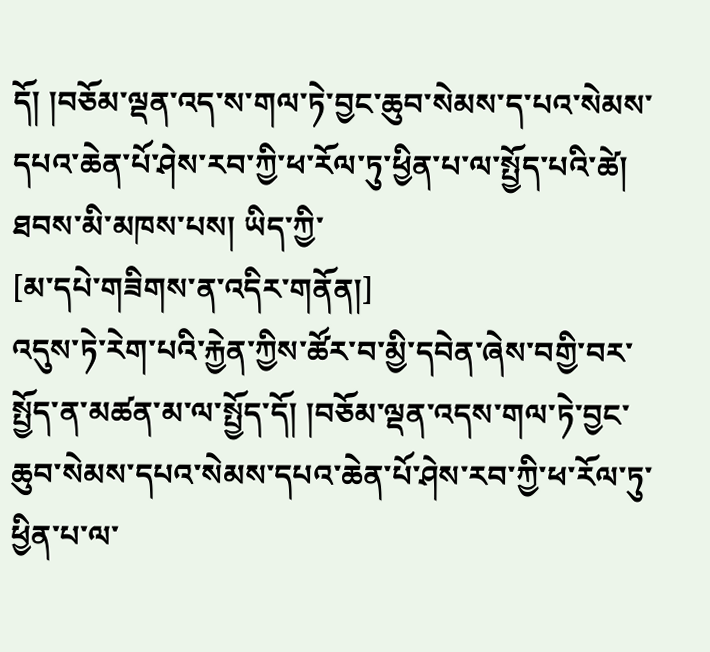དོ། །བཅོམ་ལྡན་འད་ས་གལ་ཏེ་བྱང་ཆུབ་སེམས་ད་པའ་སེམས་དཔའ་ཆེན་པོ་ཤེས་རབ་ཀྱི་ཕ་རོལ་ཏུ་ཕྱིན་པ་ལ་སྤྱོད་པའི་ཚེ། ཐབས་མི་མཁས་པས། ཡིད་ཀྱི་
[མ་དཔེ་གཟིགས་ན་འདིར་གནོན།]
འདུས་ཏེ་རེག་པའི་རྐྱེན་ཀྱིས་ཚོར་བ་མྱི་དབེན་ཞེས་བགྱི་བར་སྤྱོད་ན་མཚན་མ་ལ་སྤྱོད་དོ། །བཅོམ་ལྡན་འདས་གལ་ཏེ་བྱང་ཆུབ་སེམས་དཔའ་སེམས་དཔའ་ཆེན་པོ་ཤེས་རབ་ཀྱི་ཕ་རོལ་ཏུ་ཕྱིན་པ་ལ་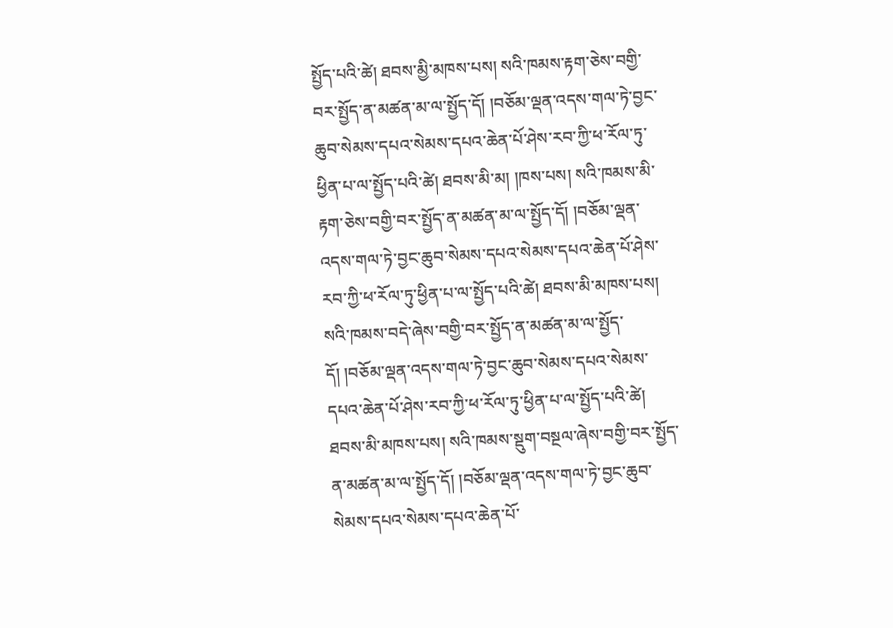སྤྱོད་པའི་ཚེ། ཐབས་མྱི་མཁས་པས། སའི་ཁམས་རྟག་ཅེས་བགྱི་བར་སྤྱོད་ན་མཚན་མ་ལ་སྤྱོད་དོ། །བཅོམ་ལྡན་འདས་གལ་ཏེ་བྱང་ཆུབ་སེམས་དཔའ་སེམས་དཔའ་ཆེན་པོ་ཤེས་རབ་ཀྱི་ཕ་རོལ་ཏུ་ཕྱིན་པ་ལ་སྤྱོད་པའི་ཚེ། ཐབས་མི་མ། །ཁས་པས། སའི་ཁམས་མི་རྟག་ཅེས་བགྱི་བར་སྤྱོད་ན་མཚན་མ་ལ་སྤྱོད་དོ། །བཅོམ་ལྡན་འདས་གལ་ཏེ་བྱང་ཆུབ་སེམས་དཔའ་སེམས་དཔའ་ཆེན་པོ་ཤེས་རབ་ཀྱི་ཕ་རོལ་ཏུ་ཕྱིན་པ་ལ་སྤྱོད་པའི་ཚེ། ཐབས་མི་མཁས་པས། སའི་ཁམས་བདེ་ཞེས་བགྱི་བར་སྤྱོད་ན་མཚན་མ་ལ་སྤྱོད་དོ། །བཅོམ་ལྡན་འདས་གལ་ཏེ་བྱང་ཆུབ་སེམས་དཔའ་སེམས་དཔའ་ཆེན་པོ་ཤེས་རབ་ཀྱི་ཕ་རོལ་ཏུ་ཕྱིན་པ་ལ་སྤྱོད་པའི་ཚེ། ཐབས་མི་མཁས་པས། སའི་ཁམས་སྡུག་བསྔལ་ཞེས་བགྱི་བར་སྤྱོད་ན་མཚན་མ་ལ་སྤྱོད་དོ། །བཅོམ་ལྡན་འདས་གལ་ཏེ་བྱང་ཆུབ་སེམས་དཔའ་སེམས་དཔའ་ཆེན་པོ་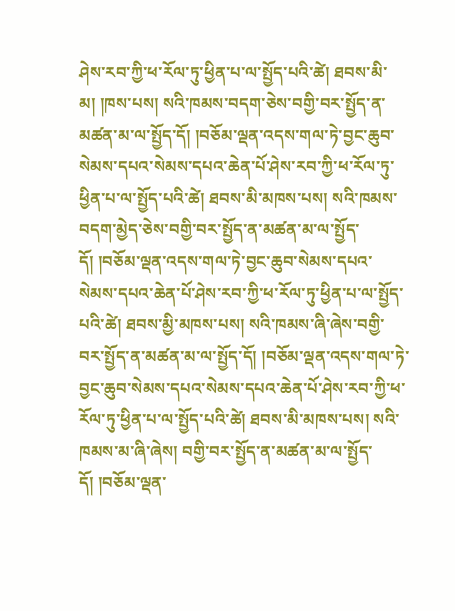ཤེས་རབ་ཀྱི་ཕ་རོལ་ཏུ་ཕྱིན་པ་ལ་སྤྱོད་པའི་ཚེ། ཐབས་མི་མ། །ཁས་པས། སའི་ཁམས་བདག་ཅེས་བགྱི་བར་སྤྱོད་ན་མཚན་མ་ལ་སྤྱོད་དོ། །བཅོམ་ལྡན་འདས་གལ་ཏེ་བྱང་ཆུབ་སེམས་དཔའ་སེམས་དཔའ་ཆེན་པོ་ཤེས་རབ་ཀྱི་ཕ་རོལ་ཏུ་ཕྱིན་པ་ལ་སྤྱོད་པའི་ཚེ། ཐབས་མི་མཁས་པས། སའི་ཁམས་བདག་མྱེད་ཅེས་བགྱི་བར་སྤྱོད་ན་མཚན་མ་ལ་སྤྱོད་དོ། །བཅོམ་ལྡན་འདས་གལ་ཏེ་བྱང་ཆུབ་སེམས་དཔའ་སེམས་དཔའ་ཆེན་པོ་ཤེས་རབ་ཀྱི་ཕ་རོལ་ཏུ་ཕྱིན་པ་ལ་སྤྱོད་པའི་ཚེ། ཐབས་མྱི་མཁས་པས། སའི་ཁམས་ཞི་ཞེས་བགྱི་བར་སྤྱོད་ན་མཚན་མ་ལ་སྤྱོད་དོ། །བཅོམ་ལྡན་འདས་གལ་ཏེ་བྱང་ཆུབ་སེམས་དཔའ་སེམས་དཔའ་ཆེན་པོ་ཤེས་རབ་ཀྱི་ཕ་རོལ་ཏུ་ཕྱིན་པ་ལ་སྤྱོད་པའི་ཚེ། ཐབས་མི་མཁས་པས། སའི་ཁམས་མ་ཞི་ཞེས། བགྱི་བར་སྤྱོད་ན་མཚན་མ་ལ་སྤྱོད་དོ། །བཅོམ་ལྡན་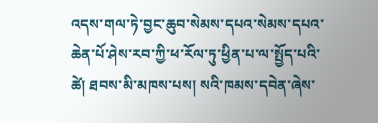འདས་གལ་ཏེ་བྱང་ཆུབ་སེམས་དཔའ་སེམས་དཔའ་ཆེན་པོ་ཤེས་རབ་ཀྱི་ཕ་རོལ་ཏུ་ཕྱིན་པ་ལ་སྤྱོད་པའི་ཚེ། ཐབས་མི་མཁས་པས། སའི་ཁམས་དབེན་ཞེས་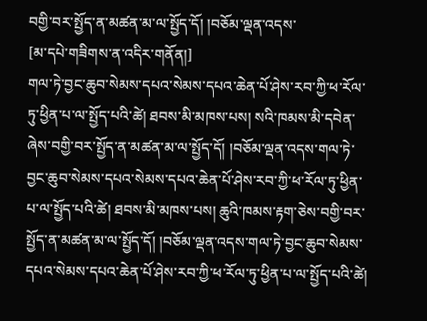བགྱི་བར་སྤྱོད་ན་མཚན་མ་ལ་སྤྱོད་དོ། །བཅོམ་ལྡན་འདས་
[མ་དཔེ་གཟིགས་ན་འདིར་གནོན།]
གལ་ཏེ་བྱང་ཆུབ་སེམས་དཔའ་སེམས་དཔའ་ཆེན་པོ་ཤེས་རབ་ཀྱི་ཕ་རོལ་ཏུ་ཕྱིན་པ་ལ་སྤྱོད་པའི་ཚེ། ཐབས་མི་མཁས་པས། སའི་ཁམས་མི་དབེན་ཞེས་བགྱི་བར་སྤྱོད་ན་མཚན་མ་ལ་སྤྱོད་དོ། །བཅོམ་ལྡན་འདས་གལ་ཏེ་བྱང་ཆུབ་སེམས་དཔའ་སེམས་དཔའ་ཆེན་པོ་ཤེས་རབ་ཀྱི་ཕ་རོལ་ཏུ་ཕྱིན་པ་ལ་སྤྱོད་པའི་ཚེ། ཐབས་མི་མཁས་པས། ཆུའི་ཁམས་རྟག་ཅེས་བགྱི་བར་སྤྱོད་ན་མཚན་མ་ལ་སྤྱོད་དོ། །བཅོམ་ལྡན་འདས་གལ་ཏེ་བྱང་ཆུབ་སེམས་དཔའ་སེམས་དཔའ་ཆེན་པོ་ཤེས་རབ་ཀྱི་ཕ་རོལ་ཏུ་ཕྱིན་པ་ལ་སྤྱོད་པའི་ཚེ།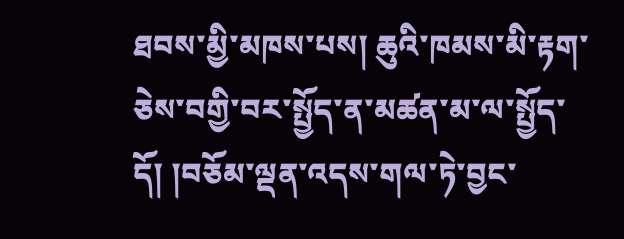ཐབས་མྱི་མཁས་པས། ཆུའི་ཁམས་མི་རྟག་ཅེས་བགྱི་བར་སྤྱོད་ན་མཚན་མ་ལ་སྤྱོད་དོ། །བཅོམ་ལྡན་འདས་གལ་ཏེ་བྱང་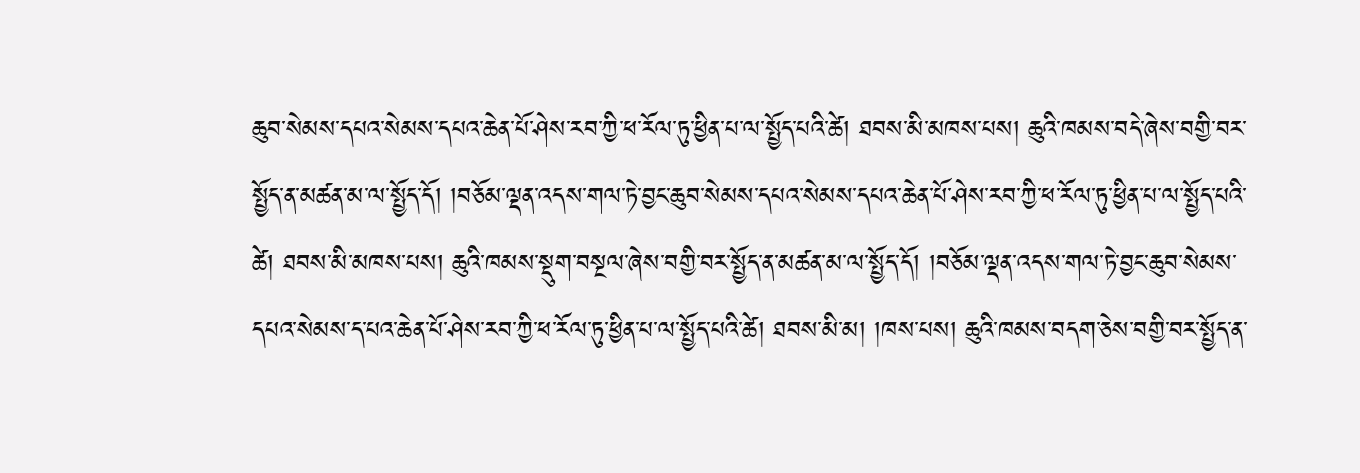ཆུབ་སེམས་དཔའ་སེམས་དཔའ་ཆེན་པོ་ཤེས་རབ་ཀྱི་ཕ་རོལ་ཏུ་ཕྱིན་པ་ལ་སྤྱོད་པའི་ཚེ། ཐབས་མི་མཁས་པས། ཆུའི་ཁམས་བདེ་ཞེས་བགྱི་བར་སྤྱོད་ན་མཚན་མ་ལ་སྤྱོད་དོ། །བཅོམ་ལྡན་འདས་གལ་ཏེ་བྱང་ཆུབ་སེམས་དཔའ་སེམས་དཔའ་ཆེན་པོ་ཤེས་རབ་ཀྱི་ཕ་རོལ་ཏུ་ཕྱིན་པ་ལ་སྤྱོད་པའི་ཚེ། ཐབས་མི་མཁས་པས། ཆུའི་ཁམས་སྡུག་བསྔལ་ཞེས་བགྱི་བར་སྤྱོད་ན་མཚན་མ་ལ་སྤྱོད་དོ། །བཅོམ་ལྡན་འདས་གལ་ཏེ་བྱང་ཆུབ་སེམས་དཔའ་སེམས་ད་པའ་ཆེན་པོ་ཤེས་རབ་ཀྱི་ཕ་རོལ་ཏུ་ཕྱིན་པ་ལ་སྤྱོད་པའི་ཚེ། ཐབས་མི་མ། །ཁས་པས། ཆུའི་ཁམས་བདག་ཅེས་བགྱི་བར་སྤྱོད་ན་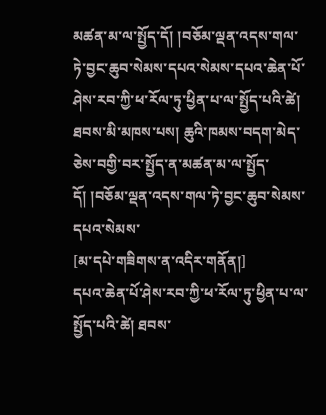མཚན་མ་ལ་སྤྱོད་དོ། །བཅོམ་ལྡན་འདས་གལ་ཏེ་བྱང་ཆུབ་སེམས་དཔའ་སེམས་དཔའ་ཆེན་པོ་ཤེས་རབ་ཀྱི་ཕ་རོལ་ཏུ་ཕྱིན་པ་ལ་སྤྱོད་པའི་ཚེ། ཐབས་མི་མཁས་པས། ཆུའི་ཁམས་བདག་མེད་ཅེས་བགྱི་བར་སྤྱོད་ན་མཚན་མ་ལ་སྤྱོད་དོ། །བཅོམ་ལྡན་འདས་གལ་ཏེ་བྱང་ཆུབ་སེམས་དཔའ་སེམས་
[མ་དཔེ་གཟིགས་ན་འདིར་གནོན།]
དཔའ་ཆེན་པོ་ཤེས་རབ་ཀྱི་ཕ་རོལ་ཏུ་ཕྱིན་པ་ལ་སྤྱོད་པའི་ཚེ། ཐབས་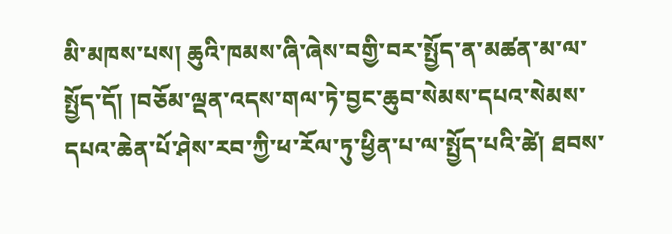མི་མཁས་པས། ཆུའི་ཁམས་ཞི་ཞེས་བགྱི་བར་སྤྱོད་ན་མཚན་མ་ལ་སྤྱོད་དོ། །བཅོམ་ལྡན་འདས་གལ་ཏེ་བྱང་ཆུབ་སེམས་དཔའ་སེམས་དཔའ་ཆེན་པོ་ཤེས་རབ་ཀྱི་ཕ་རོལ་ཏུ་ཕྱིན་པ་ལ་སྤྱོད་པའི་ཚེ། ཐབས་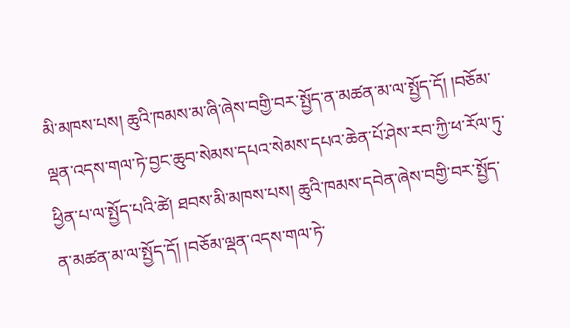མི་མཁས་པས། ཆུའི་ཁམས་མ་ཞི་ཞེས་བགྱི་བར་སྤྱོད་ན་མཚན་མ་ལ་སྤྱོད་དོ། །བཅོམ་ལྡན་འདས་གལ་ཏེ་བྱང་ཆུབ་སེམས་དཔའ་སེམས་དཔའ་ཆེན་པོ་ཤེས་རབ་ཀྱི་ཕ་རོལ་ཏུ་ཕྱིན་པ་ལ་སྤྱོད་པའི་ཚེ། ཐབས་མི་མཁས་པས། ཆུའི་ཁམས་དབེན་ཞེས་བགྱི་བར་སྤྱོད་ན་མཚན་མ་ལ་སྤྱོད་དོ། །བཅོམ་ལྡན་འདས་གལ་ཏེ་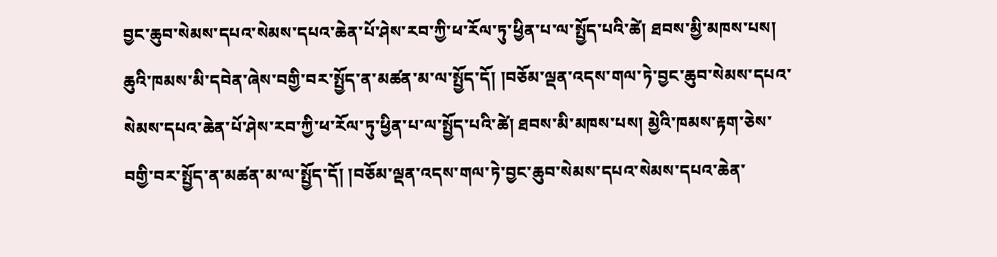བྱང་ཆུབ་སེམས་དཔའ་སེམས་དཔའ་ཆེན་པོ་ཤེས་རབ་ཀྱི་ཕ་རོལ་ཏུ་ཕྱིན་པ་ལ་སྤྱོད་པའི་ཚེ། ཐབས་མྱི་མཁས་པས། ཆུའི་ཁམས་མི་དབེན་ཞེས་བགྱི་བར་སྤྱོད་ན་མཚན་མ་ལ་སྤྱོད་དོ། །བཅོམ་ལྡན་འདས་གལ་ཏེ་བྱང་ཆུབ་སེམས་དཔའ་སེམས་དཔའ་ཆེན་པོ་ཤེས་རབ་ཀྱི་ཕ་རོལ་ཏུ་ཕྱིན་པ་ལ་སྤྱོད་པའི་ཚེ། ཐབས་མི་མཁས་པས། མྱེའི་ཁམས་རྟག་ཅེས་བགྱི་བར་སྤྱོད་ན་མཚན་མ་ལ་སྤྱོད་དོ། །བཅོམ་ལྡན་འདས་གལ་ཏེ་བྱང་ཆུབ་སེམས་དཔའ་སེམས་དཔའ་ཆེན་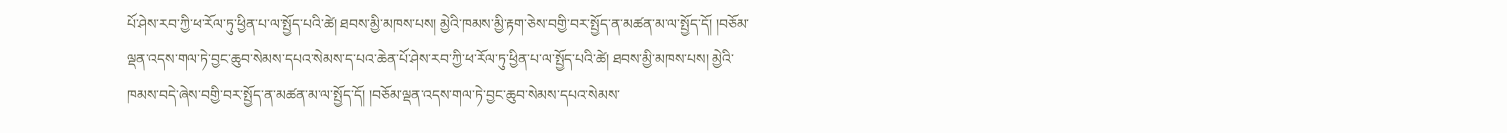པོ་ཤེས་རབ་ཀྱི་ཕ་རོལ་ཏུ་ཕྱིན་པ་ལ་སྤྱོད་པའི་ཚེ། ཐབས་མྱི་མཁས་པས། མྱེའི་ཁམས་མྱི་རྟག་ཅེས་བགྱི་བར་སྤྱོད་ན་མཚན་མ་ལ་སྤྱོད་དོ། །བཅོམ་ལྡན་འདས་གལ་ཏེ་བྱང་ཆུབ་སེམས་དཔའ་སེམས་ད་པའ་ཆེན་པོ་ཤེས་རབ་ཀྱི་ཕ་རོལ་ཏུ་ཕྱིན་པ་ལ་སྤྱོད་པའི་ཚེ། ཐབས་མྱི་མཁས་པས། མྱེའི་ཁམས་བདེ་ཞེས་བགྱི་བར་སྤྱོད་ན་མཚན་མ་ལ་སྤྱོད་དོ། །བཅོམ་ལྡན་འདས་གལ་ཏེ་བྱང་ཆུབ་སེམས་དཔའ་སེམས་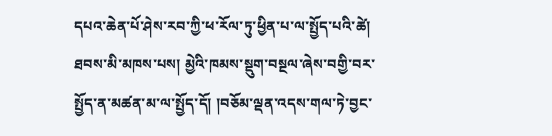དཔའ་ཆེན་པོ་ཤེས་རབ་ཀྱི་ཕ་རོལ་ཏུ་ཕྱིན་པ་ལ་སྤྱོད་པའི་ཚེ། ཐབས་མི་མཁས་པས། མྱེའི་ཁམས་སྡུག་བསྔལ་ཞེས་བགྱི་བར་སྤྱོད་ན་མཚན་མ་ལ་སྤྱོད་དོ། །བཅོམ་ལྡན་འདས་གལ་ཏེ་བྱང་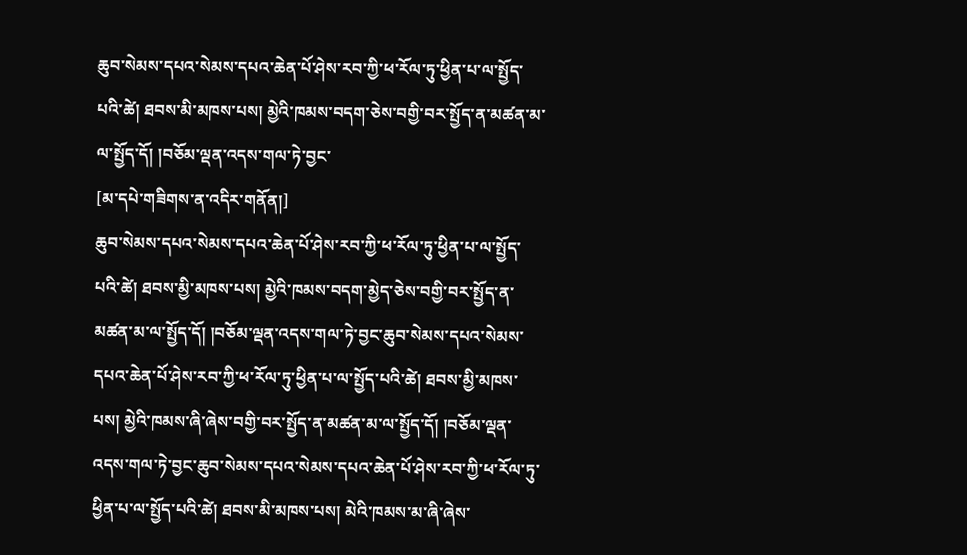ཆུབ་སེམས་དཔའ་སེམས་དཔའ་ཆེན་པོ་ཤེས་རབ་ཀྱི་ཕ་རོལ་ཏུ་ཕྱིན་པ་ལ་སྤྱོད་པའི་ཚེ། ཐབས་མི་མཁས་པས། མྱེའི་ཁམས་བདག་ཅེས་བགྱི་བར་སྤྱོད་ན་མཚན་མ་ལ་སྤྱོད་དོ། །བཅོམ་ལྡན་འདས་གལ་ཏེ་བྱང་
[མ་དཔེ་གཟིགས་ན་འདིར་གནོན།]
ཆུབ་སེམས་དཔའ་སེམས་དཔའ་ཆེན་པོ་ཤེས་རབ་ཀྱི་ཕ་རོལ་ཏུ་ཕྱིན་པ་ལ་སྤྱོད་པའི་ཚེ། ཐབས་མྱི་མཁས་པས། མྱེའི་ཁམས་བདག་མྱེད་ཅེས་བགྱི་བར་སྤྱོད་ན་མཚན་མ་ལ་སྤྱོད་དོ། །བཅོམ་ལྡན་འདས་གལ་ཏེ་བྱང་ཆུབ་སེམས་དཔའ་སེམས་དཔའ་ཆེན་པོ་ཤེས་རབ་ཀྱི་ཕ་རོལ་ཏུ་ཕྱིན་པ་ལ་སྤྱོད་པའི་ཚེ། ཐབས་མྱི་མཁས་པས། མྱེའི་ཁམས་ཞི་ཞེས་བགྱི་བར་སྤྱོད་ན་མཚན་མ་ལ་སྤྱོད་དོ། །བཅོམ་ལྡན་འདས་གལ་ཏེ་བྱང་ཆུབ་སེམས་དཔའ་སེམས་དཔའ་ཆེན་པོ་ཤེས་རབ་ཀྱི་ཕ་རོལ་ཏུ་ཕྱིན་པ་ལ་སྤྱོད་པའི་ཚེ། ཐབས་མི་མཁས་པས། མེའི་ཁམས་མ་ཞི་ཞེས་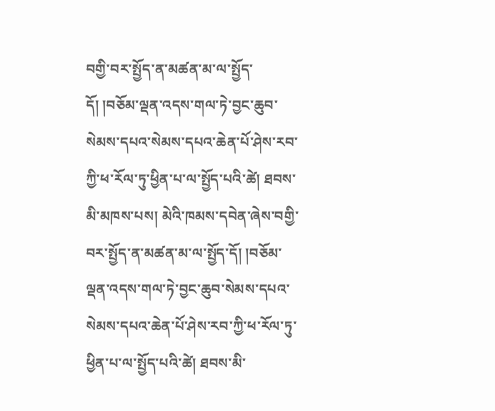བགྱི་བར་སྤྱོད་ན་མཚན་མ་ལ་སྤྱོད་དོ། །བཅོམ་ལྡན་འདས་གལ་ཏེ་བྱང་ཆུབ་སེམས་དཔའ་སེམས་དཔའ་ཆེན་པོ་ཤེས་རབ་ཀྱི་ཕ་རོལ་ཏུ་ཕྱིན་པ་ལ་སྤྱོད་པའི་ཚེ། ཐབས་མི་མཁས་པས། མེའི་ཁམས་དབེན་ཞེས་བགྱི་བར་སྤྱོད་ན་མཚན་མ་ལ་སྤྱོད་དོ། །བཅོམ་ལྡན་འདས་གལ་ཏེ་བྱང་ཆུབ་སེམས་དཔའ་སེམས་དཔའ་ཆེན་པོ་ཤེས་རབ་ཀྱི་ཕ་རོལ་ཏུ་ཕྱིན་པ་ལ་སྤྱོད་པའི་ཚེ། ཐབས་མི་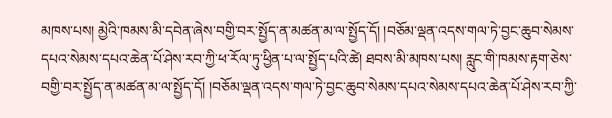མཁས་པས། མྱེའི་ཁམས་མི་དབེན་ཞེས་བགྱི་བར་སྤྱོད་ན་མཚན་མ་ལ་སྤྱོད་དོ། །བཅོམ་ལྡན་འདས་གལ་ཏེ་བྱང་ཆུབ་སེམས་དཔའ་སེམས་དཔའ་ཆེན་པོ་ཤེས་རབ་ཀྱི་ཕ་རོལ་ཏུ་ཕྱིན་པ་ལ་སྤྱོད་པའི་ཚེ། ཐབས་མི་མཁས་པས། རླུང་གི་ཁམས་རྟག་ཅེས་བགྱི་བར་སྤྱོད་ན་མཚན་མ་ལ་སྤྱོད་དོ། །བཅོམ་ལྡན་འདས་གལ་ཏེ་བྱང་ཆུབ་སེམས་དཔའ་སེམས་དཔའ་ཆེན་པོ་ཤེས་རབ་ཀྱི་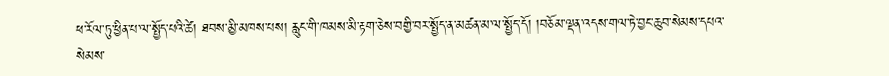ཕ་རོལ་ཏུ་ཕྱིན་པ་ལ་སྤྱོད་པའི་ཚེ། ཐབས་མྱི་མཁས་པས། རླུང་གི་ཁམས་མི་རྟག་ཅེས་བགྱི་བར་སྤྱོད་ན་མཚན་མ་ལ་སྤྱོད་དོ། །བཅོམ་ལྡན་འདས་གལ་ཏེ་བྱང་ཆུབ་སེམས་དཔའ་སེམས་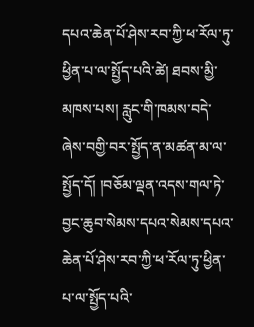དཔའ་ཆེན་པོ་ཤེས་རབ་ཀྱི་ཕ་རོལ་ཏུ་ཕྱིན་པ་ལ་སྤྱོད་པའི་ཚེ། ཐབས་མྱི་མཁས་པས། རླུང་གི་ཁམས་བདེ་ཞེས་བགྱི་བར་སྤྱོད་ན་མཚན་མ་ལ་སྤྱོད་དོ། །བཅོམ་ལྡན་འདས་གལ་ཏེ་བྱང་ཆུབ་སེམས་དཔའ་སེམས་དཔའ་ཆེན་པོ་ཤེས་རབ་ཀྱི་ཕ་རོལ་ཏུ་ཕྱིན་པ་ལ་སྤྱོད་པའི་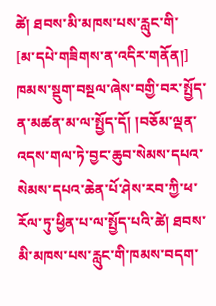ཚེ། ཐབས་མི་མཁས་པས་རླུང་གི་
[མ་དཔེ་གཟིགས་ན་འདིར་གནོན།]
ཁམས་སྡུག་བསྔལ་ཞེས་བགྱི་བར་སྤྱོད་ན་མཚན་མ་ལ་སྤྱོད་དོ། །བཅོམ་ལྡན་འདས་གལ་ཏེ་བྱང་ཆུབ་སེམས་དཔའ་སེམས་དཔའ་ཆེན་པོ་ཤེས་རབ་ཀྱི་ཕ་རོལ་ཏུ་ཕྱིན་པ་ལ་སྤྱོད་པའི་ཚེ། ཐབས་མི་མཁས་པས་རླུང་གི་ཁམས་བདག་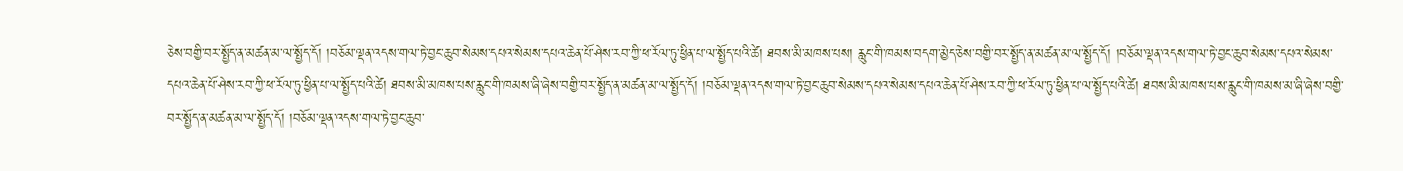ཅེས་བགྱི་བར་སྤྱོད་ན་མཚན་མ་ལ་སྤྱོད་དོ། །བཅོམ་ལྡན་འདས་གལ་ཏེ་བྱང་ཆུབ་སེམས་དཔའ་སེམས་དཔའ་ཆེན་པོ་ཤེས་རབ་ཀྱི་ཕ་རོལ་ཏུ་ཕྱིན་པ་ལ་སྤྱོད་པའི་ཚེ། ཐབས་མི་མཁས་པས། རླུང་གི་ཁམས་བདག་མྱེད་ཅེས་བགྱི་བར་སྤྱོད་ན་མཚན་མ་ལ་སྤྱོད་དོ། །བཅོམ་ལྡན་འདས་གལ་ཏེ་བྱང་ཆུབ་སེམས་དཔའ་སེམས་དཔའ་ཆེན་པོ་ཤེས་རབ་ཀྱི་ཕ་རོལ་ཏུ་ཕྱིན་པ་ལ་སྤྱོད་པའི་ཚེ། ཐབས་མི་མཁས་པས་རླུང་གི་ཁམས་ཞི་ཞེས་བགྱི་བར་སྤྱོད་ན་མཚན་མ་ལ་སྤྱོད་དོ། །བཅོམ་ལྡན་འདས་གལ་ཏེ་བྱང་ཆུབ་སེམས་དཔའ་སེམས་དཔའ་ཆེན་པོ་ཤེས་རབ་ཀྱི་ཕ་རོལ་ཏུ་ཕྱིན་པ་ལ་སྤྱོད་པའི་ཚེ། ཐབས་མི་མཁས་པས་རླུང་གི་ཁམས་མ་ཞི་ཞེས་བགྱི་བར་སྤྱོད་ན་མཚན་མ་ལ་སྤྱོད་དོ། །བཅོམ་ལྡན་འདས་གལ་ཏེ་བྱང་ཆུབ་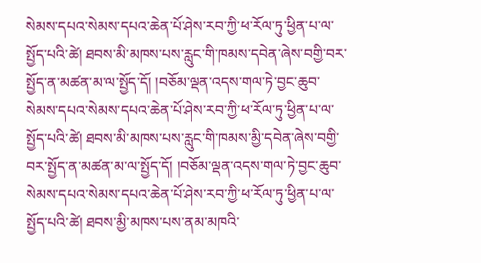སེམས་དཔའ་སེམས་དཔའ་ཆེན་པོ་ཤེས་རབ་ཀྱི་ཕ་རོལ་ཏུ་ཕྱིན་པ་ལ་སྤྱོད་པའི་ཚེ། ཐབས་མི་མཁས་པས་རླུང་གི་ཁམས་དབེན་ཞེས་བགྱི་བར་སྤྱོད་ན་མཚན་མ་ལ་སྤྱོད་དོ། །བཅོམ་ལྡན་འདས་གལ་ཏེ་བྱང་ཆུབ་སེམས་དཔའ་སེམས་དཔའ་ཆེན་པོ་ཤེས་རབ་ཀྱི་ཕ་རོལ་ཏུ་ཕྱིན་པ་ལ་སྤྱོད་པའི་ཚེ། ཐབས་མི་མཁས་པས་རླུང་གི་ཁམས་མྱི་དབེན་ཞེས་བགྱི་བར་སྤྱོད་ན་མཚན་མ་ལ་སྤྱོད་དོ། །བཅོམ་ལྡན་འདས་གལ་ཏེ་བྱང་ཆུབ་སེམས་དཔའ་སེམས་དཔའ་ཆེན་པོ་ཤེས་རབ་ཀྱི་ཕ་རོལ་ཏུ་ཕྱིན་པ་ལ་སྤྱོད་པའི་ཚེ། ཐབས་མྱི་མཁས་པས་ནམ་མཁའི་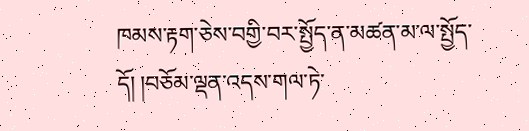ཁམས་རྟག་ཅེས་བགྱི་བར་སྤྱོད་ན་མཚན་མ་ལ་སྤྱོད་དོ། །བཅོམ་ལྡན་འདས་གལ་ཏེ་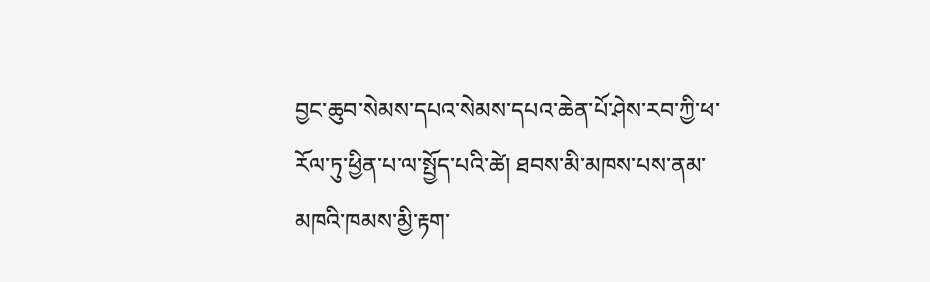བྱང་ཆུབ་སེམས་དཔའ་སེམས་དཔའ་ཆེན་པོ་ཤེས་རབ་ཀྱི་ཕ་རོལ་ཏུ་ཕྱིན་པ་ལ་སྤྱོད་པའི་ཚེ། ཐབས་མི་མཁས་པས་ནམ་མཁའི་ཁམས་མྱི་རྟག་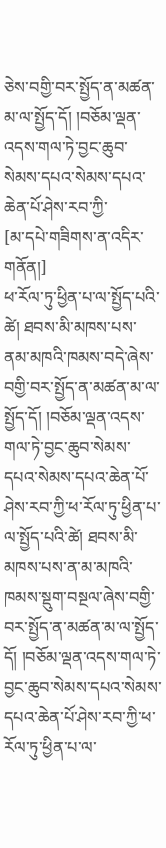ཅེས་བགྱི་བར་སྤྱོད་ན་མཚན་མ་ལ་སྤྱོད་དོ། །བཅོམ་ལྡན་འདས་གལ་ཏེ་བྱང་ཆུབ་སེམས་དཔའ་སེམས་དཔའ་ཆེན་པོ་ཤེས་རབ་ཀྱི་
[མ་དཔེ་གཟིགས་ན་འདིར་གནོན།]
ཕ་རོལ་ཏུ་ཕྱིན་པ་ལ་སྤྱོད་པའི་ཚེ། ཐབས་མི་མཁས་པས་ནམ་མཁའི་ཁམས་བདེ་ཞེས་བགྱི་བར་སྤྱོད་ན་མཚན་མ་ལ་སྤྱོད་དོ། །བཅོམ་ལྡན་འདས་གལ་ཏེ་བྱང་ཆུབ་སེམས་དཔའ་སེམས་དཔའ་ཆེན་པོ་ཤེས་རབ་ཀྱི་ཕ་རོལ་ཏུ་ཕྱིན་པ་ལ་སྤྱོད་པའི་ཚེ། ཐབས་མི་མཁས་པས་ན་མ་མཁའི་ཁམས་སྡུག་བསྔལ་ཞེས་བགྱི་བར་སྤྱོད་ན་མཚན་མ་ལ་སྤྱོད་དོ། །བཅོམ་ལྡན་འདས་གལ་ཏེ་བྱང་ཆུབ་སེམས་དཔའ་སེམས་དཔའ་ཆེན་པོ་ཤེས་རབ་ཀྱི་ཕ་རོལ་ཏུ་ཕྱིན་པ་ལ་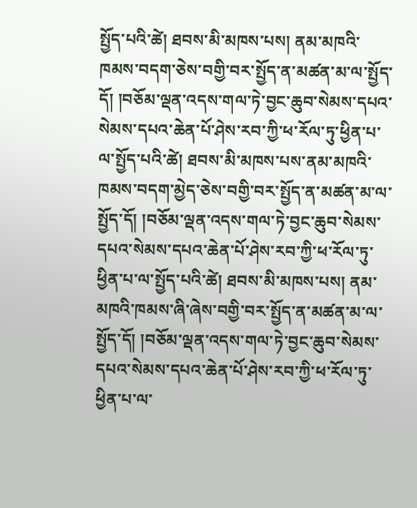སྤྱོད་པའི་ཚེ། ཐབས་མི་མཁས་པས། ནམ་མཁའི་ཁམས་བདག་ཅེས་བགྱི་བར་སྤྱོད་ན་མཚན་མ་ལ་སྤྱོད་དོ། །བཅོམ་ལྡན་འདས་གལ་ཏེ་བྱང་ཆུབ་སེམས་དཔའ་སེམས་དཔའ་ཆེན་པོ་ཤེས་རབ་ཀྱི་ཕ་རོལ་ཏུ་ཕྱིན་པ་ལ་སྤྱོད་པའི་ཚེ། ཐབས་མི་མཁས་པས་ནམ་མཁའི་ཁམས་བདག་མྱེད་ཅེས་བགྱི་བར་སྤྱོད་ན་མཚན་མ་ལ་སྤྱོད་དོ། །བཅོམ་ལྡན་འདས་གལ་ཏེ་བྱང་ཆུབ་སེམས་དཔའ་སེམས་དཔའ་ཆེན་པོ་ཤེས་རབ་ཀྱི་ཕ་རོལ་ཏུ་ཕྱིན་པ་ལ་སྤྱོད་པའི་ཚེ། ཐབས་མི་མཁས་པས། ནམ་མཁའི་ཁམས་ཞི་ཞེས་བགྱི་བར་སྤྱོད་ན་མཚན་མ་ལ་སྤྱོད་དོ། །བཅོམ་ལྡན་འདས་གལ་ཏེ་བྱང་ཆུབ་སེམས་དཔའ་སེམས་དཔའ་ཆེན་པོ་ཤེས་རབ་ཀྱི་ཕ་རོལ་ཏུ་ཕྱིན་པ་ལ་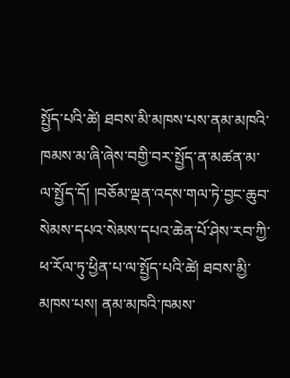སྤྱོད་པའི་ཚེ། ཐབས་མི་མཁས་པས་ནམ་མཁའི་ཁམས་མ་ཞི་ཞེས་བགྱི་བར་སྤྱོད་ན་མཚན་མ་ལ་སྤྱོད་དོ། །བཅོམ་ལྡན་འདས་གལ་ཏེ་བྱང་ཆུབ་སེམས་དཔའ་སེམས་དཔའ་ཆེན་པོ་ཤེས་རབ་ཀྱི་ཕ་རོལ་ཏུ་ཕྱིན་པ་ལ་སྤྱོད་པའི་ཚེ། ཐབས་མྱི་མཁས་པས། ནམ་མཁའི་ཁམས་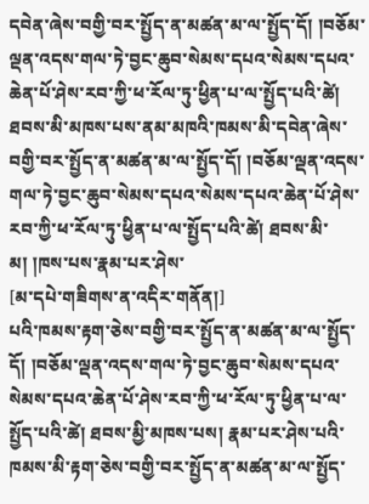དབེན་ཞེས་བགྱི་བར་སྤྱོད་ན་མཚན་མ་ལ་སྤྱོད་དོ། །བཅོམ་ལྡན་འདས་གལ་ཏེ་བྱང་ཆུབ་སེམས་དཔའ་སེམས་དཔའ་ཆེན་པོ་ཤེས་རབ་ཀྱི་ཕ་རོལ་ཏུ་ཕྱིན་པ་ལ་སྤྱོད་པའི་ཚེ། ཐབས་མི་མཁས་པས་ནམ་མཁའི་ཁམས་མི་དབེན་ཞེས་བགྱི་བར་སྤྱོད་ན་མཚན་མ་ལ་སྤྱོད་དོ། །བཅོམ་ལྡན་འདས་གལ་ཏེ་བྱང་ཆུབ་སེམས་དཔའ་སེམས་དཔའ་ཆེན་པོ་ཤེས་རབ་ཀྱི་ཕ་རོལ་ཏུ་ཕྱིན་པ་ལ་སྤྱོད་པའི་ཚེ། ཐབས་མི་མ། །ཁས་པས་རྣམ་པར་ཤེས་
[མ་དཔེ་གཟིགས་ན་འདིར་གནོན།]
པའི་ཁམས་རྟག་ཅེས་བགྱི་བར་སྤྱོད་ན་མཚན་མ་ལ་སྤྱོད་དོ། །བཅོམ་ལྡན་འདས་གལ་ཏེ་བྱང་ཆུབ་སེམས་དཔའ་སེམས་དཔའ་ཆེན་པོ་ཤེས་རབ་ཀྱི་ཕ་རོལ་ཏུ་ཕྱིན་པ་ལ་སྤྱོད་པའི་ཚེ། ཐབས་མྱི་མཁས་པས། རྣམ་པར་ཤེས་པའི་ཁམས་མི་རྟག་ཅེས་བགྱི་བར་སྤྱོད་ན་མཚན་མ་ལ་སྤྱོད་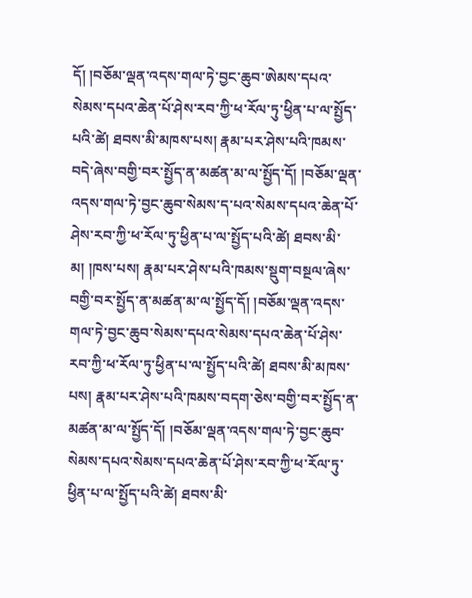དོ། །བཅོམ་ལྡན་འདས་གལ་ཏེ་བྱང་ཆུབ་ཨེམས་དཔའ་སེམས་དཔའ་ཆེན་པོ་ཤེས་རབ་ཀྱི་ཕ་རོལ་ཏུ་ཕྱིན་པ་ལ་སྤྱོད་པའི་ཚེ། ཐབས་མི་མཁས་པས། རྣམ་པར་ཤེས་པའི་ཁམས་བདེ་ཞེས་བགྱི་བར་སྤྱོད་ན་མཚན་མ་ལ་སྤྱོད་དོ། །བཅོམ་ལྡན་འདས་གལ་ཏེ་བྱང་ཆུབ་སེམས་ད་པའ་སེམས་དཔའ་ཆེན་པོ་ཤེས་རབ་ཀྱི་ཕ་རོལ་ཏུ་ཕྱིན་པ་ལ་སྤྱོད་པའི་ཚེ། ཐབས་མི་མ། །ཁས་པས། རྣམ་པར་ཤེས་པའི་ཁམས་སྡུག་བསྔལ་ཞེས་བགྱི་བར་སྤྱོད་ན་མཚན་མ་ལ་སྤྱོད་དོ། །བཅོམ་ལྡན་འདས་གལ་ཏེ་བྱང་ཆུབ་སེམས་དཔའ་སེམས་དཔའ་ཆེན་པོ་ཤེས་རབ་ཀྱི་ཕ་རོལ་ཏུ་ཕྱིན་པ་ལ་སྤྱོད་པའི་ཚེ། ཐབས་མི་མཁས་པས། རྣམ་པར་ཤེས་པའི་ཁམས་བདག་ཅེས་བགྱི་བར་སྤྱོད་ན་མཚན་མ་ལ་སྤྱོད་དོ། །བཅོམ་ལྡན་འདས་གལ་ཏེ་བྱང་ཆུབ་སེམས་དཔའ་སེམས་དཔའ་ཆེན་པོ་ཤེས་རབ་ཀྱི་ཕ་རོལ་ཏུ་ཕྱིན་པ་ལ་སྤྱོད་པའི་ཚེ། ཐབས་མི་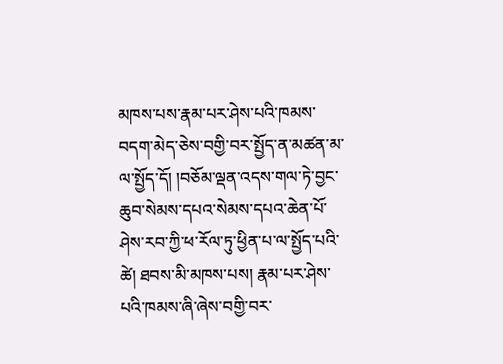མཁས་པས་རྣམ་པར་ཤེས་པའི་ཁམས་བདག་མེད་ཅེས་བགྱི་བར་སྤྱོད་ན་མཚན་མ་ལ་སྤྱོད་དོ། །བཅོམ་ལྡན་འདས་གལ་ཏེ་བྱང་ཆུབ་སེམས་དཔའ་སེམས་དཔའ་ཆེན་པོ་ཤེས་རབ་ཀྱི་ཕ་རོལ་ཏུ་ཕྱིན་པ་ལ་སྤྱོད་པའི་ཚེ། ཐབས་མི་མཁས་པས། རྣམ་པར་ཤེས་པའི་ཁམས་ཞི་ཞེས་བགྱི་བར་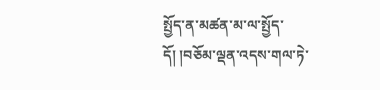སྤྱོད་ན་མཚན་མ་ལ་སྤྱོད་དོ། །བཅོམ་ལྡན་འདས་གལ་ཏེ་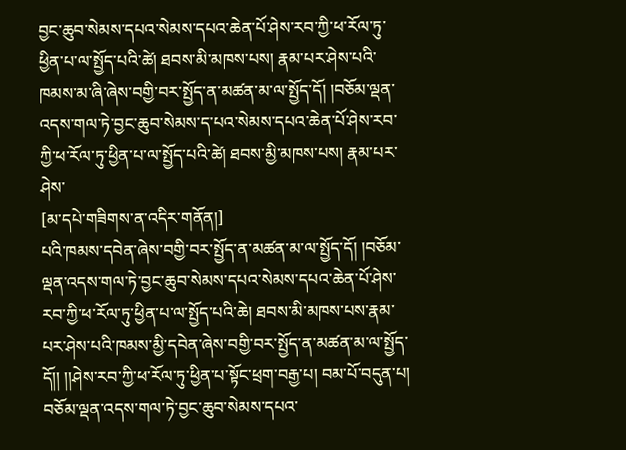བྱང་ཆུབ་སེམས་དཔའ་སེམས་དཔའ་ཆེན་པོ་ཤེས་རབ་ཀྱི་ཕ་རོལ་ཏུ་ཕྱིན་པ་ལ་སྤྱོད་པའི་ཚེ། ཐབས་མི་མཁས་པས། རྣམ་པར་ཤེས་པའི་ཁམས་མ་ཞི་ཞེས་བགྱི་བར་སྤྱོད་ན་མཚན་མ་ལ་སྤྱོད་དོ། །བཅོམ་ལྡན་འདས་གལ་ཏེ་བྱང་ཆུབ་སེམས་ད་པའ་སེམས་དཔའ་ཆེན་པོ་ཤེས་རབ་ཀྱི་ཕ་རོལ་ཏུ་ཕྱིན་པ་ལ་སྤྱོད་པའི་ཚེ། ཐབས་མྱི་མཁས་པས། རྣམ་པར་ཤེས་
[མ་དཔེ་གཟིགས་ན་འདིར་གནོན།]
པའི་ཁམས་དབེན་ཞེས་བགྱི་བར་སྤྱོད་ན་མཚན་མ་ལ་སྤྱོད་དོ། །བཅོམ་ལྡན་འདས་གལ་ཏེ་བྱང་ཆུབ་སེམས་དཔའ་སེམས་དཔའ་ཆེན་པོ་ཤེས་རབ་ཀྱི་ཕ་རོལ་ཏུ་ཕྱིན་པ་ལ་སྤྱོད་པའི་ཆེ། ཐབས་མི་མཁས་པས་རྣམ་པར་ཤེས་པའི་ཁམས་མྱི་དབེན་ཞེས་བགྱི་བར་སྤྱོད་ན་མཚན་མ་ལ་སྤྱོད་དོ།། །།ཤེས་རབ་ཀྱི་ཕ་རོལ་ཏུ་ཕྱིན་པ་སྟོང་ཕྲག་བརྒྱ་པ། བམ་པོ་བདུན་པ། བཅོམ་ལྡན་འདས་གལ་ཏེ་བྱང་ཆུབ་སེམས་དཔའ་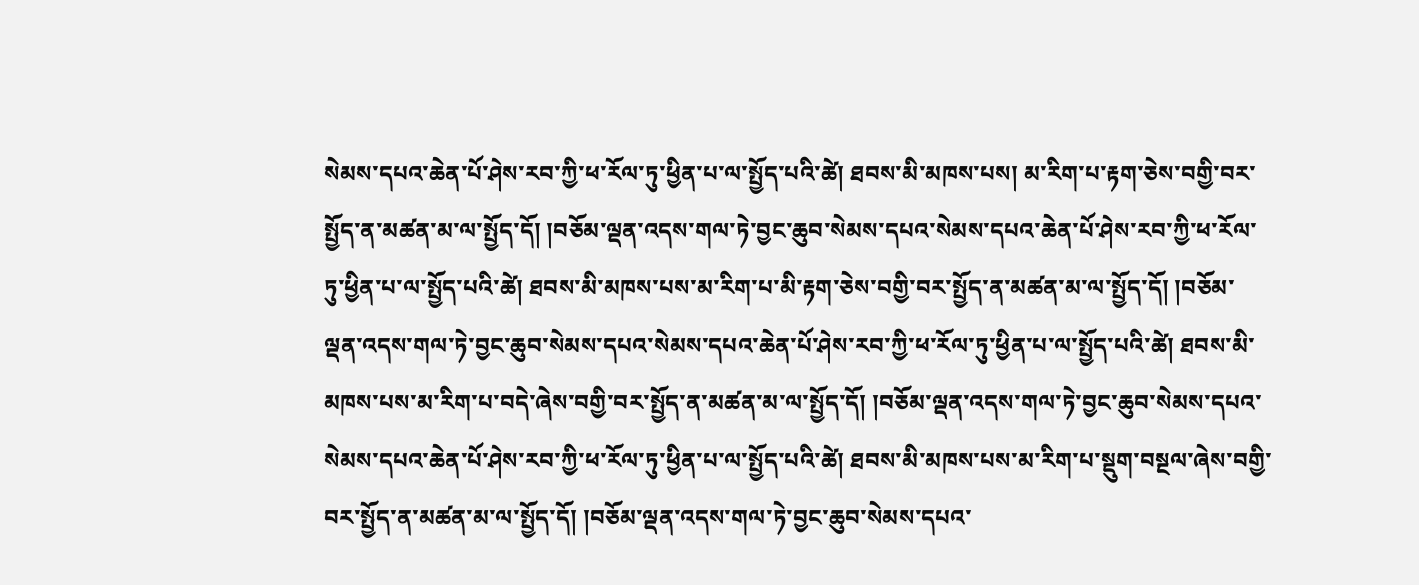སེམས་དཔའ་ཆེན་པོ་ཤེས་རབ་ཀྱི་ཕ་རོལ་ཏུ་ཕྱིན་པ་ལ་སྤྱོད་པའི་ཚེ། ཐབས་མི་མཁས་པས། མ་རིག་པ་རྟག་ཅེས་བགྱི་བར་སྤྱོད་ན་མཚན་མ་ལ་སྤྱོད་དོ། །བཅོམ་ལྡན་འདས་གལ་ཏེ་བྱང་ཆུབ་སེམས་དཔའ་སེམས་དཔའ་ཆེན་པོ་ཤེས་རབ་ཀྱི་ཕ་རོལ་ཏུ་ཕྱིན་པ་ལ་སྤྱོད་པའི་ཚེ། ཐབས་མི་མཁས་པས་མ་རིག་པ་མི་རྟག་ཅེས་བགྱི་བར་སྤྱོད་ན་མཚན་མ་ལ་སྤྱོད་དོ། །བཅོམ་ལྡན་འདས་གལ་ཏེ་བྱང་ཆུབ་སེམས་དཔའ་སེམས་དཔའ་ཆེན་པོ་ཤེས་རབ་ཀྱི་ཕ་རོལ་ཏུ་ཕྱིན་པ་ལ་སྤྱོད་པའི་ཚེ། ཐབས་མི་མཁས་པས་མ་རིག་པ་བདེ་ཞེས་བགྱི་བར་སྤྱོད་ན་མཚན་མ་ལ་སྤྱོད་དོ། །བཅོམ་ལྡན་འདས་གལ་ཏེ་བྱང་ཆུབ་སེམས་དཔའ་སེམས་དཔའ་ཆེན་པོ་ཤེས་རབ་ཀྱི་ཕ་རོལ་ཏུ་ཕྱིན་པ་ལ་སྤྱོད་པའི་ཚེ། ཐབས་མི་མཁས་པས་མ་རིག་པ་སྡུག་བསྔལ་ཞེས་བགྱི་བར་སྤྱོད་ན་མཚན་མ་ལ་སྤྱོད་དོ། །བཅོམ་ལྡན་འདས་གལ་ཏེ་བྱང་ཆུབ་སེམས་དཔའ་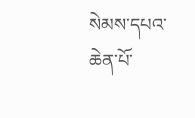སེམས་དཔའ་ཆེན་པོ་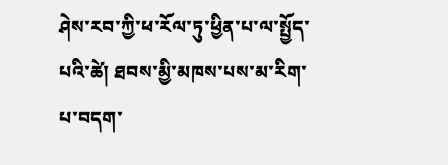ཤེས་རབ་ཀྱི་ཕ་རོལ་ཏུ་ཕྱིན་པ་ལ་སྤྱོད་པའི་ཚེ། ཐབས་མྱི་མཁས་པས་མ་རིག་པ་བདག་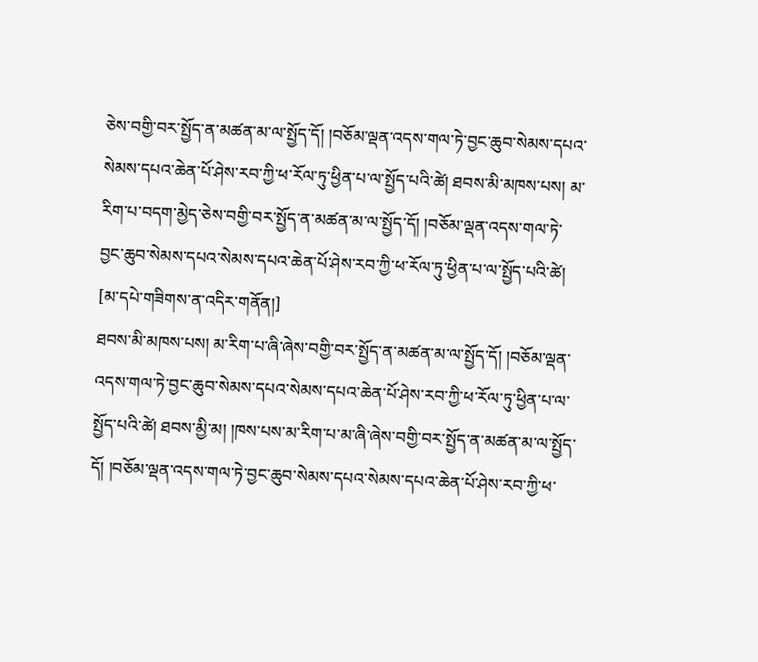ཅེས་བགྱི་བར་སྤྱོད་ན་མཚན་མ་ལ་སྤྱོད་དོ། །བཅོམ་ལྡན་འདས་གལ་ཏེ་བྱང་ཆུབ་སེམས་དཔའ་སེམས་དཔའ་ཆེན་པོ་ཤེས་རབ་ཀྱི་ཕ་རོལ་ཏུ་ཕྱིན་པ་ལ་སྤྱོད་པའི་ཚེ། ཐབས་མི་མཁས་པས། མ་རིག་པ་བདག་མྱེད་ཅེས་བགྱི་བར་སྤྱོད་ན་མཚན་མ་ལ་སྤྱོད་དོ། །བཅོམ་ལྡན་འདས་གལ་ཏེ་བྱང་ཆུབ་སེམས་དཔའ་སེམས་དཔའ་ཆེན་པོ་ཤེས་རབ་ཀྱི་ཕ་རོལ་ཏུ་ཕྱིན་པ་ལ་སྤྱོད་པའི་ཚེ།
[མ་དཔེ་གཟིགས་ན་འདིར་གནོན།]
ཐབས་མི་མཁས་པས། མ་རིག་པ་ཞི་ཞེས་བགྱི་བར་སྤྱོད་ན་མཚན་མ་ལ་སྤྱོད་དོ། །བཅོམ་ལྡན་འདས་གལ་ཏེ་བྱང་ཆུབ་སེམས་དཔའ་སེམས་དཔའ་ཆེན་པོ་ཤེས་རབ་ཀྱི་ཕ་རོལ་ཏུ་ཕྱིན་པ་ལ་སྤྱོད་པའི་ཚེ། ཐབས་མྱི་མ། །ཁས་པས་མ་རིག་པ་མ་ཞི་ཞེས་བགྱི་བར་སྤྱོད་ན་མཚན་མ་ལ་སྤྱོད་དོ། །བཅོམ་ལྡན་འདས་གལ་ཏེ་བྱང་ཆུབ་སེམས་དཔའ་སེམས་དཔའ་ཆེན་པོ་ཤེས་རབ་ཀྱི་ཕ་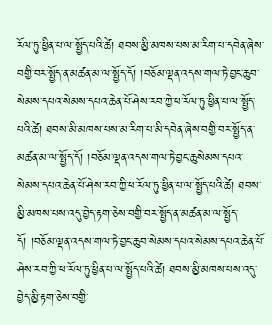རོལ་ཏུ་ཕྱིན་པ་ལ་སྤྱོད་པའི་ཚེ། ཐབས་མྱི་མཁས་པས་མ་རིག་པ་དབེན་ཞེས་བགྱི་བར་སྤྱོད་ན་མཚན་མ་ལ་སྤྱོད་དོ། །བཅོམ་ལྡན་འདས་གལ་ཏེ་བྱང་ཆུབ་སེམས་དཔའ་སེམས་དཔའ་ཆེན་པོ་ཤེས་རབ་ཀྱེ་ཕ་རོལ་ཏུ་ཕྱིན་པ་ལ་སྤྱོད་པའི་ཚེ། ཐབས་མི་མཁས་པས་མ་རིག་པ་མི་དབེན་ཞེས་བགྱི་བར་སྤྱོད་ན་མཚན་མ་ལ་སྤྱོད་དོ། །བཅོམ་ལྡན་འདས་གལ་ཏེ་བྱང་ཆུསེམས་དཔའ་སེམས་དཔའ་ཆེན་པོ་ཤེས་རབ་ཀྱི་ཕ་རོལ་ཏུ་ཕྱིན་པ་ལ་སྤྱོད་པའི་ཚེ། ཐབས་མྱི་མཁས་པས་འདུ་བྱེད་རྟག་ཅེས་བགྱི་བར་སྤྱོད་ན་མཚན་མ་ལ་སྤྱོད་དོ། །བཅོམ་ལྡན་འདས་གལ་ཏེ་བྱང་ཆུབ་སེམས་དཔའ་སེམས་དཔའ་ཆེན་པོ་ཤེས་རབ་ཀྱི་ཕ་རོལ་ཏུ་ཕྱིན་པ་ལ་སྤྱོད་པའི་ཚེ། ཐབས་མྱི་མཁས་པས་འདུ་བྱེད་མྱི་རྟག་ཅེས་བགྱི་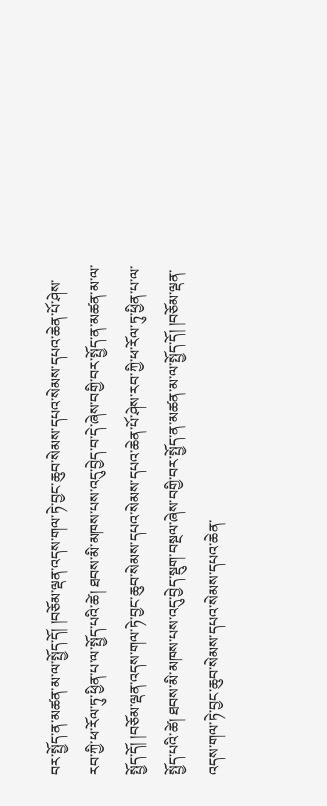བར་སྤྱོད་ན་མཚན་མ་ལ་སྤྱོད་དོ། །བཅོམ་ལྡན་འདས་གལ་ཏེ་བྱང་ཆུབ་སེམས་དཔའ་སེམས་དཔའ་ཆེན་པོ་ཤེས་རབ་ཀྱི་ཕ་རོལ་ཏུ་ཕྱིན་པ་ལ་སྤྱོད་པའི་ཚེ། ཐབས་མི་མཁས་པས་འདུ་བྱེད་བ་དེ་ཞེས་བགྱི་བར་སྤྱོད་ན་མཚན་མ་ལ་སྤྱོད་དོ། །བཅོམ་ལྡན་འདས་གལ་ཏེ་བྱང་ཆུབ་སེམས་དཔའ་སེམས་དཔའ་ཆེན་པོ་ཤེས་རབ་ཀྱི་ཕ་རོལ་ཏུ་ཕྱིན་པ་ལ་སྤྱོད་པའི་ཚེ། ཐབས་མི་མཁས་པས་འདུ་བྱེད་སྡུག་བསྔལ་ཞེས་བགྱི་བར་སྤྱོད་ན་མཚན་མ་ལ་སྤྱོད་དོ། །བཅོམ་ལྡན་འདས་གལ་ཏེ་བྱང་ཆུབ་སེམས་དཔའ་སེམས་དཔའ་ཆེན་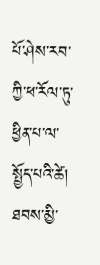པོ་ཤེས་རབ་ཀྱི་ཕ་རོལ་ཏུ་ཕྱིན་པ་ལ་སྤྱོད་པའི་ཚེ། ཐབས་མྱི་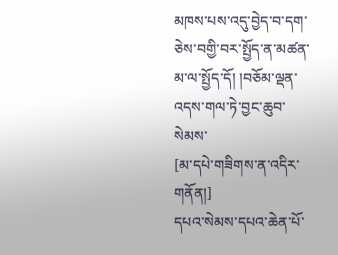མཁས་པས་འདུ་བྱེད་བ་དག་ཅེས་བགྱི་བར་སྤྱོད་ན་མཚན་མ་ལ་སྤྱོད་དོ། །བཅོམ་ལྡན་འདས་གལ་ཏེ་བྱང་ཆུབ་སེམས་
[མ་དཔེ་གཟིགས་ན་འདིར་གནོན།]
དཔའ་སེམས་དཔའ་ཆེན་པོ་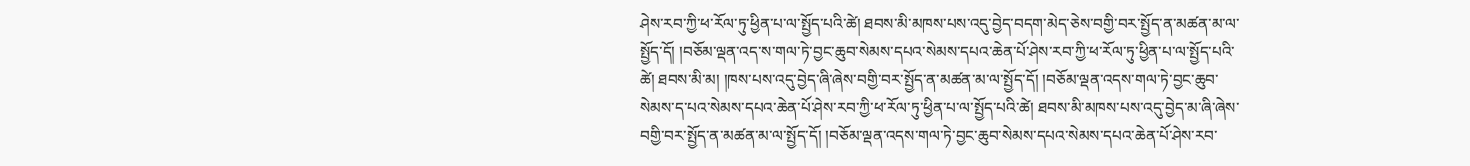ཤེས་རབ་ཀྱི་ཕ་རོལ་ཏུ་ཕྱིན་པ་ལ་སྤྱོད་པའི་ཚེ། ཐབས་མི་མཁས་པས་འདུ་བྱེད་བདག་མེད་ཅེས་བགྱི་བར་སྤྱོད་ན་མཚན་མ་ལ་སྤྱོད་དོ། །བཅོམ་ལྡན་འད་ས་གལ་ཏེ་བྱང་ཆུབ་སེམས་དཔའ་སེམས་དཔའ་ཆེན་པོ་ཤེས་རབ་ཀྱི་ཕ་རོལ་ཏུ་ཕྱིན་པ་ལ་སྤྱོད་པའི་ཚེ། ཐབས་མི་མ། །ཁས་པས་འདུ་བྱེད་ཞི་ཞེས་བགྱི་བར་སྤྱོད་ན་མཚན་མ་ལ་སྤྱོད་དོ། །བཅོམ་ལྡན་འདས་གལ་ཏེ་བྱང་ཆུབ་སེམས་ད་པའ་སེམས་དཔའ་ཆེན་པོ་ཤེས་རབ་ཀྱི་ཕ་རོལ་ཏུ་ཕྱིན་པ་ལ་སྤྱོད་པའི་ཚེ། ཐབས་མི་མཁས་པས་འདུ་བྱེད་མ་ཞི་ཞེས་བགྱི་བར་སྤྱོད་ན་མཚན་མ་ལ་སྤྱོད་དོ། །བཅོམ་ལྡན་འདས་གལ་ཏེ་བྱང་ཆུབ་སེམས་དཔའ་སེམས་དཔའ་ཆེན་པོ་ཤེས་རབ་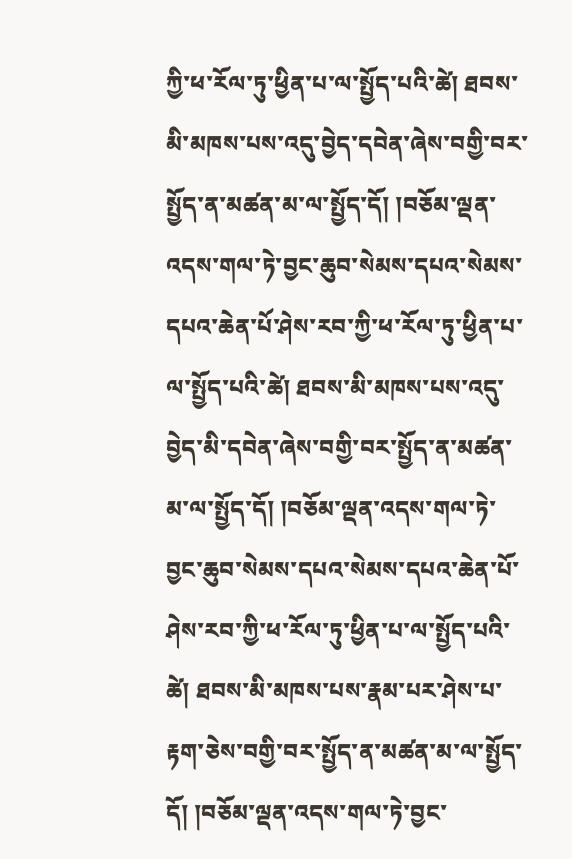ཀྱི་ཕ་རོལ་ཏུ་ཕྱིན་པ་ལ་སྤྱོད་པའི་ཚེ། ཐབས་མི་མཁས་པས་འདུ་བྱེད་དབེན་ཞེས་བགྱི་བར་སྤྱོད་ན་མཚན་མ་ལ་སྤྱོད་དོ། །བཅོམ་ལྡན་འདས་གལ་ཏེ་བྱང་ཆུབ་སེམས་དཔའ་སེམས་དཔའ་ཆེན་པོ་ཤེས་རབ་ཀྱི་ཕ་རོལ་ཏུ་ཕྱིན་པ་ལ་སྤྱོད་པའི་ཚེ། ཐབས་མི་མཁས་པས་འདུ་བྱེད་མི་དབེན་ཞེས་བགྱི་བར་སྤྱོད་ན་མཚན་མ་ལ་སྤྱོད་དོ། །བཅོམ་ལྡན་འདས་གལ་ཏེ་བྱང་ཆུབ་སེམས་དཔའ་སེམས་དཔའ་ཆེན་པོ་ཤེས་རབ་ཀྱི་ཕ་རོལ་ཏུ་ཕྱིན་པ་ལ་སྤྱོད་པའི་ཚེ། ཐབས་མི་མཁས་པས་རྣམ་པར་ཤེས་པ་རྟག་ཅེས་བགྱི་བར་སྤྱོད་ན་མཚན་མ་ལ་སྤྱོད་དོ། །བཅོམ་ལྡན་འདས་གལ་ཏེ་བྱང་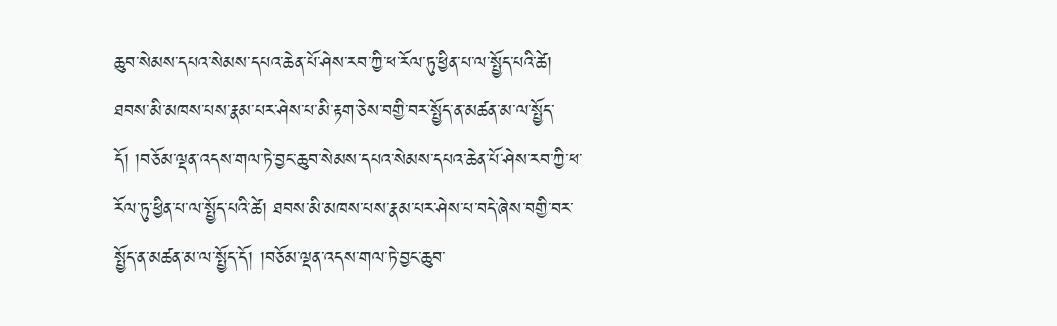ཆུབ་སེམས་དཔའ་སེམས་དཔའ་ཆེན་པོ་ཤེས་རབ་ཀྱི་ཕ་རོལ་ཏུ་ཕྱིན་པ་ལ་སྤྱོད་པའི་ཚེ། ཐབས་མི་མཁས་པས་རྣམ་པར་ཤེས་པ་མི་རྟག་ཅེས་བགྱི་བར་སྤྱོད་ན་མཚན་མ་ལ་སྤྱོད་དོ། །བཅོམ་ལྡན་འདས་གལ་ཏེ་བྱང་ཆུབ་སེམས་དཔའ་སེམས་དཔའ་ཆེན་པོ་ཤེས་རབ་ཀྱི་ཕ་རོལ་ཏུ་ཕྱིན་པ་ལ་སྤྱོད་པའི་ཚེ། ཐབས་མི་མཁས་པས་རྣམ་པར་ཤེས་པ་བདེ་ཞེས་བགྱི་བར་སྤྱོད་ན་མཚན་མ་ལ་སྤྱོད་དོ། །བཅོམ་ལྡན་འདས་གལ་ཏེ་བྱང་ཆུབ་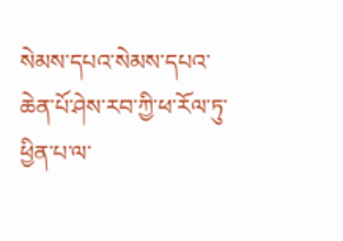སེམས་དཔའ་སེམས་དཔའ་ཆེན་པོ་ཤེས་རབ་ཀྱི་ཕ་རོལ་ཏུ་ཕྱིན་པ་ལ་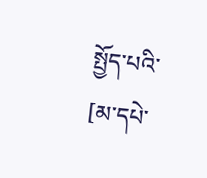སྤྱོད་པའི་
[མ་དཔེ་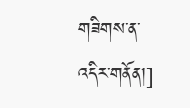གཟིགས་ན་འདིར་གནོན།]